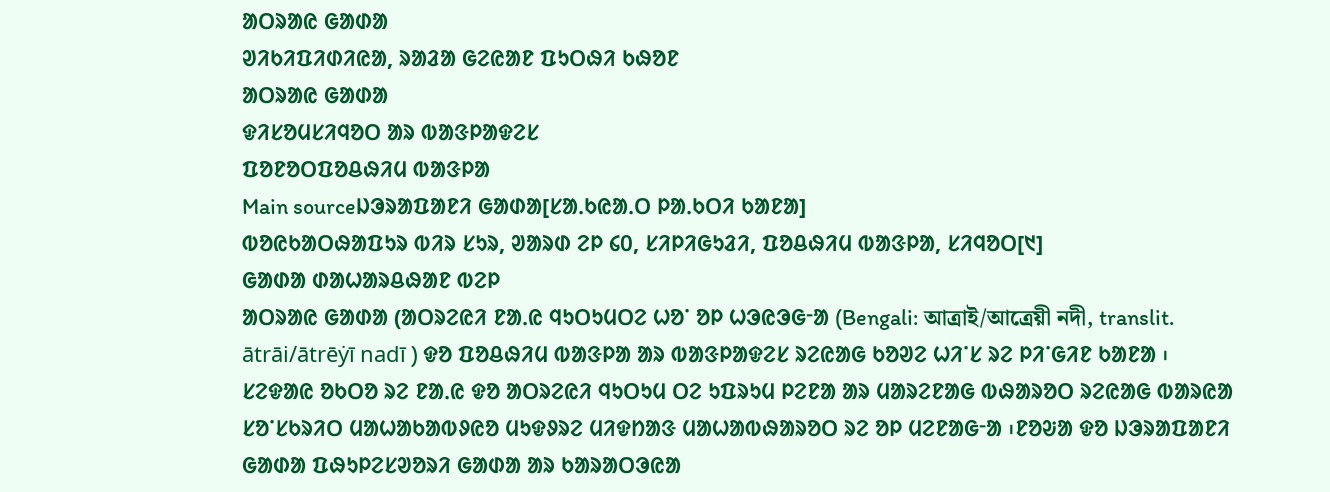ᱟᱛᱨᱟᱭ ᱜᱟᱰᱟ
ᱣᱤᱠᱤᱯᱤᱰᱤᱭᱟ, ᱨᱟᱲᱟ ᱜᱮᱭᱟᱱ ᱯᱩᱛᱷᱤ ᱠᱷᱚᱱ
ᱟᱛᱨᱟᱭ ᱜᱟᱰᱟ
ᱫᱤᱥᱚᱢᱥᱤᱧᱚᱛ ᱟᱨ ᱵᱟᱝᱞᱟᱫᱮᱥ
ᱯᱚᱱᱚᱛᱯᱚᱪᱷᱤᱢ ᱵᱟᱝᱞᱟ
Main sourceᱡᱳᱨᱟᱯᱟᱱᱤ ᱜᱟᱰᱟ[ᱥᱟᱹᱠᱭᱟᱹᱛ ᱞᱟᱹᱠᱛᱤ ᱠᱟᱱᱟ]
ᱵᱚᱭᱠᱟᱛᱷᱟᱯᱩᱨ ᱵᱤᱨ ᱥᱩᱨ, ᱣᱟᱨᱰ ᱮᱞ ᱔᱐, ᱥᱤᱞᱤᱜᱩᱲᱤ, ᱯᱚᱪᱷᱤᱢ ᱵᱟᱝᱞᱟ, ᱥᱤᱧᱚᱛ[᱑]
ᱜᱟᱰᱟ ᱰᱟᱦᱟᱨᱪᱷᱟᱱ ᱵᱮᱞ
ᱟᱛᱨᱟᱭ ᱜᱟᱰᱟ (ᱟᱛᱨᱮᱭᱤ ᱱᱟᱹᱭ ᱧᱩᱛᱩᱢᱛᱮ ᱦᱚᱸ ᱚᱞ ᱦᱳᱭᱳᱜᱼᱟ (Bengali: আত্রাই/আত্রেয়ী নদী, translit. ātrāi/ātrēẏī nadī ) ᱫᱚ ᱯᱚᱪᱷᱤᱢ ᱵᱟᱝᱞᱟ ᱟᱨ ᱵᱟᱝᱞᱟᱫᱮᱥ ᱨᱮᱭᱟᱜ ᱠᱚᱣᱮ ᱦᱤᱸᱥ ᱨᱮ ᱞᱤᱸᱜᱤᱱ ᱠᱟᱱᱟ ᱾
ᱥᱮᱫᱟᱭ ᱚᱠᱛᱚ ᱨᱮ ᱱᱟᱹᱭ ᱫᱚ ᱟᱛᱨᱮᱭᱤ ᱧᱩᱛᱩᱢ ᱛᱮ ᱩᱯᱨᱩᱢ ᱞᱮᱱᱟ ᱟᱨ ᱢᱟᱨᱮᱱᱟᱜ ᱵᱷᱟᱨᱚᱛ ᱨᱮᱭᱟᱜ ᱵᱟᱨᱭᱟ ᱥᱚᱸᱥᱠᱨᱤᱛ ᱢᱟᱦᱟᱠᱟᱵᱽᱭᱚ ᱢᱩᱫᱽᱨᱮ ᱢᱤᱫᱴᱟᱝ ᱢᱟᱦᱟᱵᱷᱟᱨᱚᱛ ᱨᱮ ᱚᱞ ᱢᱮᱱᱟᱜᱼᱟ ᱾ᱱᱚᱶᱟ ᱫᱚ ᱡᱳᱨᱟᱯᱟᱱᱤ ᱜᱟᱰᱟ ᱯᱷᱩᱞᱮᱥᱣᱚᱨᱤ ᱜᱟᱰᱟ ᱟᱨ ᱠᱟᱨᱟᱛᱳᱭᱟ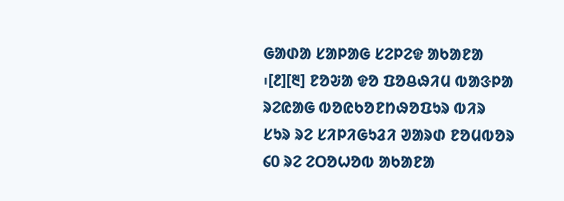ᱜᱟᱰᱟ ᱥᱟᱞᱟᱜ ᱥᱮᱞᱮᱫ ᱟᱠᱟᱱᱟ ᱾[᱒][᱓] ᱱᱚᱶᱟ ᱫᱚ ᱯᱚᱪᱷᱤᱢ ᱵᱟᱝᱞᱟ ᱨᱮᱭᱟᱜ ᱵᱚᱭᱠᱚᱱᱴᱷᱚᱯᱩᱨ ᱵᱤᱨ ᱥᱩᱨ ᱨᱮ ᱥᱤᱞᱤᱜᱩᱲᱤ ᱣᱟᱨᱰ ᱱᱚᱢᱵᱚᱨ ᱔᱐ ᱨᱮ ᱮᱛᱚᱦᱚᱵ ᱟᱠᱟᱱᱟ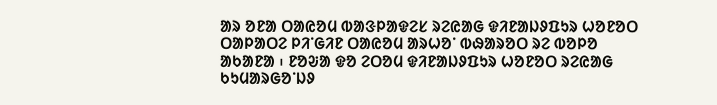ᱟᱨ ᱚᱱᱟ ᱛᱟᱭᱚᱢ ᱵᱟᱝᱞᱟᱫᱮᱥ ᱨᱮᱭᱟᱜ ᱫᱤᱱᱟᱡᱽᱯᱩᱨ ᱦᱚᱱᱚᱛ ᱛᱟᱞᱟᱛᱮ ᱞᱤᱸᱜᱤᱱ ᱛᱟᱭᱚᱢ ᱟᱨᱦᱚᱸ ᱵᱷᱟᱨᱚᱛ ᱨᱮ ᱵᱚᱞᱚ ᱟᱠᱟᱱᱟ ᱾ ᱱᱚᱶᱟ ᱫᱚ ᱮᱛᱚᱢ ᱫᱤᱱᱟᱡᱽᱯᱩᱨ ᱦᱚᱱᱚᱛ ᱨᱮᱭᱟᱜ ᱠᱩᱢᱟᱨᱜᱚᱸᱡᱽ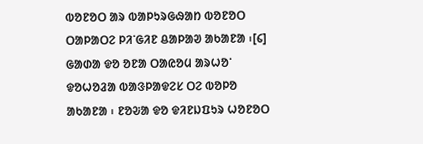ᱵᱚᱱᱚᱛ ᱟᱨ ᱵᱟᱞᱩᱨᱜᱷᱟᱴ ᱵᱚᱱᱚᱛ ᱛᱟᱞᱟᱛᱮ ᱞᱤᱸᱜᱤᱱ ᱪᱟᱞᱟᱣ ᱟᱠᱟᱱᱟ ᱾[᱔] ᱜᱟᱰᱟ ᱫᱚ ᱚᱱᱟ ᱛᱟᱭᱚᱢ ᱟᱨᱦᱚᱸ ᱫᱚᱦᱚᱲᱟ ᱵᱟᱝᱞᱟᱫᱮᱥ ᱛᱮ ᱵᱚᱞᱚ ᱟᱠᱟᱱᱟ ᱾ ᱱᱚᱶᱟ ᱫᱚ ᱫᱤᱱᱡᱯᱩᱨ ᱦᱚᱱᱚᱛ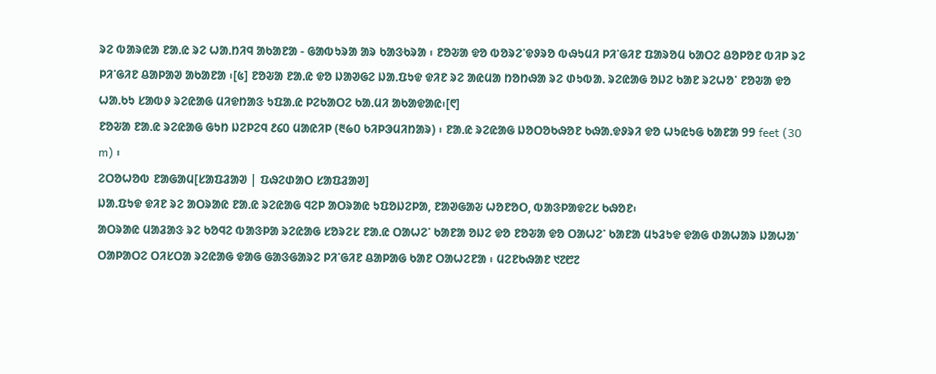ᱨᱮ ᱵᱟᱨᱭᱟ ᱱᱟᱹᱭ ᱨᱮ ᱦᱟᱹᱴᱤᱧ ᱟᱠᱟᱱᱟ - ᱜᱟᱵᱩᱨᱟ ᱟᱨ ᱠᱟᱝᱠᱨᱟ ᱾ ᱱᱚᱶᱟ ᱫᱚ ᱵᱚᱨᱮᱸᱫᱽᱨᱚ ᱵᱷᱩᱢᱤ ᱞᱤᱸᱜᱤᱱ ᱯᱟᱨᱚᱢ ᱠᱟᱛᱮ ᱪᱚᱞᱚᱱ ᱵᱤᱞ ᱨᱮ ᱞᱤᱸᱜᱤᱱ ᱪᱟᱞᱟᱣ ᱟᱠᱟᱱᱟ ᱾[᱕] ᱱᱚᱶᱟ ᱱᱟᱹᱭ ᱫᱚ ᱡᱟᱣᱜᱮ ᱡᱟᱹᱯᱩᱫ ᱫᱤᱱ ᱨᱮ ᱟᱭᱢᱟ ᱴᱚᱴᱷᱟ ᱨᱮ ᱰᱩᱵᱟᱹ ᱨᱮᱭᱟᱜ ᱚᱡᱮ ᱠᱟᱱ ᱨᱮᱦᱚᱸ ᱱᱚᱶᱟ ᱫᱚ ᱦᱟᱹᱠᱩ ᱥᱟᱵᱽ ᱨᱮᱭᱟᱜ ᱢᱤᱫᱴᱟᱝ ᱩᱯᱟᱹᱭ ᱞᱮᱠᱟᱛᱮ ᱠᱟᱹᱢᱤ ᱟᱠᱟᱫᱟᱭ᱾[᱖]
ᱱᱚᱶᱟ ᱱᱟᱹᱭ ᱨᱮᱭᱟᱜ ᱜᱩᱴ ᱡᱮᱞᱮᱧ ᱒᱔᱐ ᱢᱟᱭᱤᱞ (᱓᱙᱐ ᱠᱤᱞᱳᱢᱤᱴᱟᱨ) ᱾ ᱱᱟᱹᱭ ᱨᱮᱭᱟᱜ ᱡᱚᱛᱚᱠᱷᱚᱱ ᱠᱷᱟᱹᱫᱽᱨᱤ ᱫᱚ ᱦᱩᱭᱩᱜ ᱠᱟᱱᱟ 99 feet (30 m) ᱾
ᱮᱛᱚᱦᱚᱵ ᱱᱟᱜᱟᱢ[ᱥᱟᱯᱲᱟᱣ | ᱯᱷᱮᱰᱟᱛ ᱥᱟᱯᱲᱟᱣ]
ᱡᱟᱹᱯᱩᱫ ᱫᱤᱱ ᱨᱮ ᱟᱛᱨᱟᱭ ᱱᱟᱹᱭ ᱨᱮᱭᱟᱜ ᱧᱮᱞ ᱟᱛᱨᱟᱭ ᱩᱯᱚᱡᱮᱞᱟ, ᱱᱟᱣᱜᱟᱶ ᱦᱚᱱᱚᱛ, ᱵᱟᱝᱞᱟᱫᱮᱥ ᱠᱷᱚᱱ᱾
ᱟᱛᱨᱟᱭ ᱢᱟᱲᱟᱝ ᱨᱮ ᱠᱚᱧᱮ ᱵᱟᱝᱞᱟ ᱨᱮᱭᱟᱜ ᱥᱚᱨᱮᱥ ᱱᱟᱹᱭ ᱛᱟᱦᱮᱸ ᱠᱟᱱᱟ ᱚᱡᱮ ᱫᱚ ᱱᱚᱶᱟ ᱫᱚ ᱛᱟᱦᱮᱸ ᱠᱟᱱᱟ ᱢᱩᱲᱩᱫ ᱫᱟᱜ ᱰᱟᱦᱟᱨ ᱡᱟᱦᱟᱸ ᱛᱟᱞᱟᱛᱮ ᱛᱤᱥᱛᱟ ᱨᱮᱭᱟᱜ ᱫᱟᱜ ᱜᱟᱝᱜᱟᱨᱮ ᱞᱤᱸᱜᱤᱱ ᱪᱟᱞᱟᱜ ᱠᱟᱱ ᱛᱟᱦᱮᱱᱟ ᱾ ᱢᱮᱱᱠᱷᱟᱱ ᱑᱗᱘᱗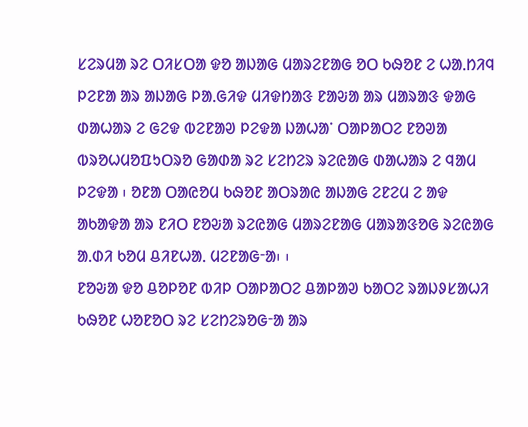ᱥᱮᱨᱢᱟ ᱨᱮ ᱛᱤᱥᱛᱟ ᱫᱚ ᱟᱡᱟᱜ ᱢᱟᱨᱮᱱᱟᱜ ᱚᱛ ᱠᱷᱚᱱ ᱮ ᱦᱟᱹᱴᱤᱧ ᱞᱮᱱᱟ ᱟᱨ ᱟᱡᱟᱜ ᱞᱟᱹᱜᱤᱫ ᱢᱤᱫᱴᱟᱝ ᱱᱟᱶᱟ ᱟᱨ ᱢᱟᱨᱟᱝ ᱫᱟᱜ ᱰᱟᱦᱟᱨ ᱮ ᱜᱮᱫ ᱵᱮᱱᱟᱣ ᱞᱮᱫᱟ ᱡᱟᱦᱟᱸ ᱛᱟᱞᱟᱛᱮ ᱱᱚᱣᱟ ᱵᱨᱚᱦᱢᱚᱯᱩᱛᱨᱚ ᱜᱟᱰᱟ ᱨᱮ ᱥᱮᱴᱮᱨ ᱨᱮᱭᱟᱜ ᱰᱟᱦᱟᱨ ᱮ ᱧᱟᱢ ᱞᱮᱫᱟ ᱾ ᱚᱱᱟ ᱛᱟᱭᱚᱢ ᱠᱷᱚᱱ ᱟᱛᱨᱟᱭ ᱟᱡᱟᱜ ᱮᱱᱮᱢ ᱮ ᱟᱫ ᱟᱠᱟᱫᱟ ᱟᱨ ᱱᱤᱛ ᱱᱚᱶᱟ ᱨᱮᱭᱟᱜ ᱢᱟᱨᱮᱱᱟᱜ ᱢᱟᱨᱟᱝᱚᱜ ᱨᱮᱭᱟᱜ ᱟᱹᱰᱤ ᱠᱚᱢ ᱪᱤᱱᱦᱟᱹ ᱢᱮᱱᱟᱜᱼᱟ᱾ ᱾
ᱱᱚᱶᱟ ᱫᱚ ᱪᱚᱞᱚᱱ ᱵᱤᱞ ᱛᱟᱞᱟᱛᱮ ᱪᱟᱞᱟᱣ ᱠᱟᱛᱮ ᱨᱟᱡᱽᱥᱟᱦᱤ ᱠᱷᱚᱱ ᱦᱚᱱᱚᱛ ᱨᱮ ᱥᱮᱴᱮᱨᱚᱜᱼᱟ ᱟᱨ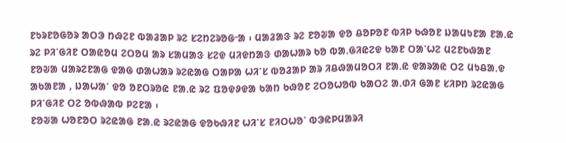ᱱᱩᱨᱱᱚᱜᱚᱨ ᱟᱛᱳ ᱴᱷᱮᱱ ᱵᱟᱲᱟᱞ ᱨᱮ ᱥᱮᱴᱮᱨᱚᱜᱼᱟ ᱾ ᱢᱟᱲᱟᱝ ᱨᱮ ᱱᱚᱶᱟ ᱫᱚ ᱪᱚᱞᱚᱱ ᱵᱤᱞ ᱠᱷᱚᱱ ᱡᱟᱢᱩᱱᱟ ᱱᱟᱹᱭ ᱨᱮ ᱞᱤᱸᱜᱤᱱ ᱛᱟᱭᱚᱢ ᱮᱛᱚᱢ ᱟᱨ ᱥᱟᱢᱟᱝ ᱥᱮᱫ ᱢᱤᱫᱴᱟᱝ ᱰᱟᱦᱟᱨ ᱠᱚ ᱵᱟᱹᱜᱤᱭᱮᱫ ᱠᱟᱱ ᱛᱟᱸᱦᱮ ᱢᱮᱱᱠᱷᱟᱱ ᱱᱚᱶᱟ ᱢᱟᱨᱮᱱᱟᱜ ᱫᱟᱜ ᱰᱟᱦᱟᱨ ᱨᱮᱭᱟᱜ ᱛᱟᱞᱟ ᱦᱤᱸᱥ ᱵᱚᱲᱟᱞ ᱟᱨ ᱤᱪᱷᱟᱢᱚᱛᱤ ᱱᱟᱹᱭ ᱫᱟᱨᱟᱭ ᱛᱮ ᱢᱩᱪᱟᱹᱫ ᱟᱠᱟᱱᱟ , ᱡᱟᱦᱟᱸ ᱫᱚ ᱚᱱᱛᱨᱚᱭ ᱱᱟᱹᱭ ᱨᱮ ᱯᱚᱫᱽᱫᱟ ᱠᱟᱴ ᱠᱷᱚᱱ ᱮᱛᱚᱦᱚᱵ ᱠᱟᱛᱮ ᱟᱹᱰᱤ ᱜᱟᱱ ᱥᱤᱞᱴ ᱨᱮᱭᱟᱜ ᱞᱤᱸᱜᱤᱱ ᱛᱮ ᱚᱵᱷᱟᱵ ᱞᱮᱱᱟ ᱾
ᱱᱚᱶᱟ ᱦᱚᱱᱚᱛ ᱨᱮᱭᱟᱜ ᱱᱟᱹᱭ ᱨᱮᱭᱟᱜ ᱫᱚᱠᱷᱤᱱ ᱦᱤᱸᱥ ᱱᱤᱛᱦᱚᱸ ᱵᱳᱭᱞᱢᱟᱨᱤ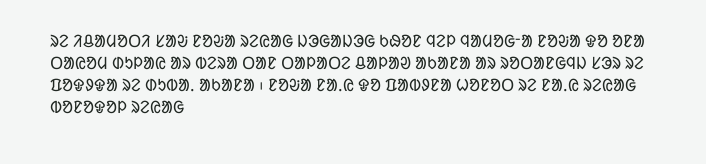ᱨᱮ ᱤᱪᱟᱢᱚᱛᱤ ᱥᱟᱶ ᱱᱚᱶᱟ ᱨᱮᱭᱟᱜ ᱡᱳᱜᱟᱡᱳᱜ ᱠᱷᱚᱱ ᱧᱮᱞ ᱧᱟᱢᱚᱜᱼᱟ ᱱᱚᱶᱟ ᱫᱚ ᱚᱱᱟ ᱛᱟᱭᱚᱢ ᱰᱩᱞᱟᱭ ᱟᱨ ᱵᱮᱨᱟ ᱛᱟᱱ ᱛᱟᱞᱟᱛᱮ ᱪᱟᱞᱟᱣ ᱟᱠᱟᱱᱟ ᱟᱨ ᱨᱚᱛᱟᱱᱜᱧᱡ ᱥᱳᱨ ᱨᱮ ᱯᱚᱫᱽᱫᱟ ᱨᱮ ᱰᱩᱵᱟᱹ ᱟᱠᱟᱱᱟ ᱾ ᱱᱚᱶᱟ ᱱᱟᱹᱭ ᱫᱚ ᱯᱟᱵᱽᱱᱟ ᱦᱚᱱᱚᱛ ᱨᱮ ᱱᱟᱹᱭ ᱨᱮᱭᱟᱜ ᱵᱚᱱᱚᱫᱚᱞ ᱨᱮᱭᱟᱜ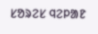ᱥᱚᱨᱮᱥ ᱧᱮᱞᱟᱱ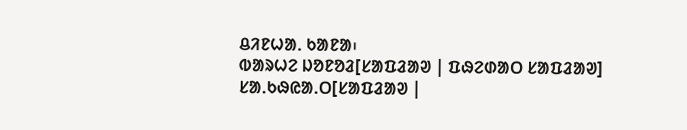ᱪᱤᱱᱦᱟᱹ ᱠᱟᱱᱟ᱾
ᱵᱟᱨᱦᱮ ᱡᱚᱱᱚᱲ[ᱥᱟᱯᱲᱟᱣ | ᱯᱷᱮᱰᱟᱛ ᱥᱟᱯᱲᱟᱣ]
ᱥᱟᱹᱠᱷᱭᱟᱹᱛ[ᱥᱟᱯᱲᱟᱣ |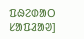ᱯᱷᱮᱰᱟᱛ ᱥᱟᱯᱲᱟᱣ]